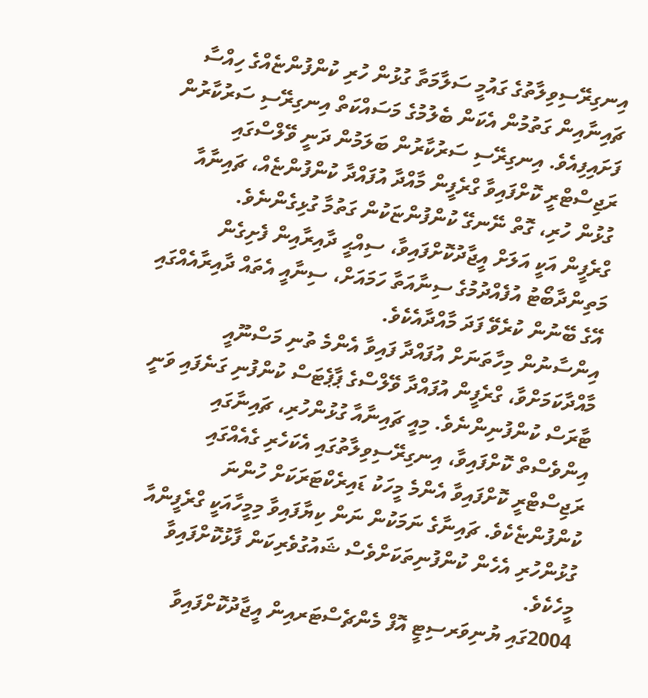އިނގިރޭސިވިލާތުގެ ގައުމީ ސަލާމަތާ ގުޅުން ހުރި ކުންފުންޏެއްގެ ހިއްސާ ޗައިނާއިން ގަތުމުން އެކަން ބެލުމުގެ މަސައްކަތް އިނގިރޭސި ސަރުކާރުން ފަށައިފިއެވެ. އިނގިރޭސި ސަރުކާރުން ބަލަމުން ދަނީ ވޭލްސްގައި ރަޖިސްޓްރީ ކޮށްފައިވާ ގްރެފީން މާއްދާ އުފައްދާ ކުންފުންޏެއް، ޗައިނާއާ ގުޅުން ހުރި، ގޮތް ނޭނގޭ ކުންފުންޏަކުން ގަތުމާ ގުޅިގެންނެވެ.
ގްރެފީން އަކީ އަލަށް އީޖާދުކޮށްފައިވާ، ސިއްޙީ ދާއިރާއިން ފެށިގެން މަތިންދާބޯޓު އުފެއްދުމުގެ ސިނާއަތާ ހަމައަށް، ސިނާއީ އެތައް ދާއިރާއެއްގައި އޭގެ ބޭނުން ކުރެވޭ ފަދަ މާއްދާއެކެވެ.
އިންސާނުން މިހާތަނަށް އުފައްދާ ފައިވާ އެންމެ ތުނި މަސްނޫއީ މާއްދާކަމަށްވާ، ގްރެފީން އުފައްދާ ވޭލްސްގެ ޕާޕެޓަސް ކުންފުނި ގަނެފައި ވަނީ ޓާރަސް ކުންފުނިންނެވެ. މިއީ ޗައިނާއާ ގުޅުންހުރި، ޗައިނާގައި އިންވެސްތް ކޮށްފައިވާ، އިނގިރޭސިވިލާތުގައި އެކަހެރި ގެއެއްގައި ރަޖިސްޓްރީ ކޮށްފައިވާ އެންމެ މީހަކު ޑައިރެކްޓަރަކަށް ހުންނަ ކުންފުންޏެކެވެ. ޗައިނާގެ ނަމަކުން ނަން ކިޔާފައިވާ މިމީހާއަކީ ގްރެފީންއާ ގުޅުންހުރި އެހެން ކުންފުނިތަކަށްވެސް ޝައުގުވެރިކަން ފާޅުކޮށްފައިވާ މީހެކެވެ.
2004ގައި ޔުނިވަރސިޓީ އޮފް މެންޗެސްޓަރއިން އީޖާދުކޮށްފައިވާ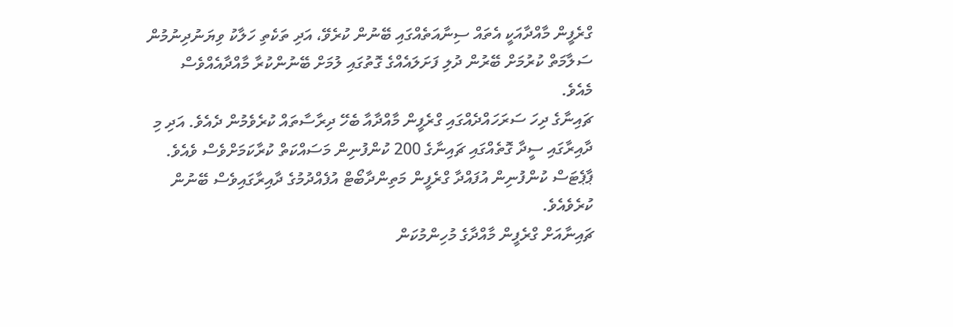ގްރެފީން މާއްދާއަކީ އެތައް ސިނާއަތެއްގައި ބޭނުން ކުރެވޭ، އަދި ތަކެތި ހަލާކު ވިޔަނުދިނުމުން ސަލާމަތް ކުރުމަށް ބޭރުން ދުލި ފަށަލައެއްގެ ގޮތުގައި ލުމަށް ބޭނުންކުރާ މާއްދާއެއްވެސް މެއެވެ.
ޗައިނާގެ ދިހަ ސަރަހައްދެއްގައި ގްރެފީން މާއްދާއާ ބެހޭ ދިރާސާތައް ކުރެވެމުން ދެއެވެ. އަދި މި ދާއިރާގައި ސީދާ ގޮތެއްގައި ޗައިނާގެ 200 ކުންފުނިން މަސައްކަތް ކުރާކަމަށްވެސް ވެއެވެ.
ޕާޕެޓަސް ކުންފުނިން އުފައްދާ ގްރެފީން މަތިންދާބޯޓް އުފެއްދުމުގެ ދާއިރާގައިވެސް ބޭނުން ކުރެވެއެވެ.
ޗައިނާއަށް ގްރެފީން މާއްދާގެ މުހިންމުކަން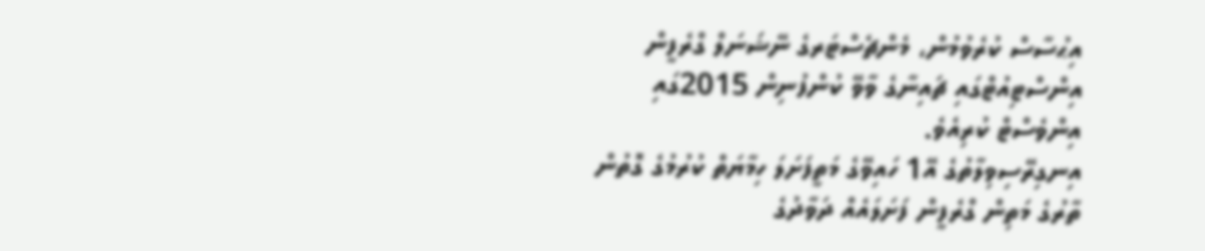އިޙުސާސް ކުރެވުމުން، މެންޗެސްޓަރގެ ނޭޝަނަލް ގްރެފީން އިންސްޓިއުޓްގައި ޗައިނާގެ ވާވޭ ކުންފުނިން 2015ގައި އިންވެސްޓް ކުރިއެވެ.
އިނގިރޭސިވިލާތުގެ އޭ1 ހައިވޭގެ މަތީފަށަލަ ހިމާޔަތް ކުރުމުގެ ގޮތުން ތާރުގެ މަތިން ގްރެފީން ފަށަލައެއް ދަވާދުގެ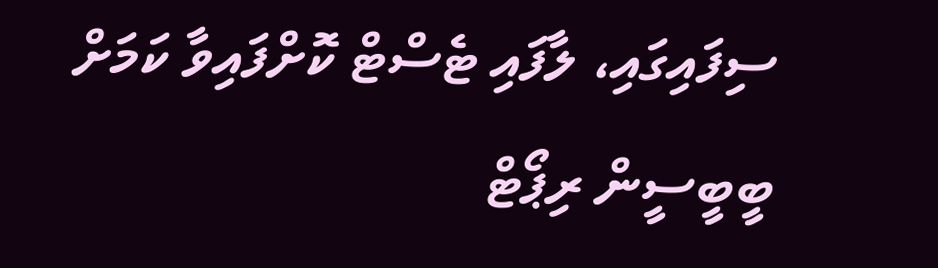ސިފައިގައި، ލާފައި ޓެސްޓް ކޮށްފައިވާ ކަމަށް ބީބީސީން ރިޕޯޓް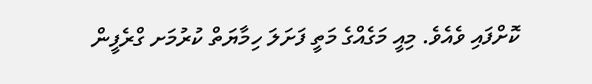ކޮށްފައި ވެއެވެ. މިއީ މަގެއްގެ މަތީ ފަށަލަ ހިމާޔަތް ކުރުމަށ ގްރެފީން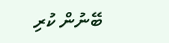ބޭނުން ކުރި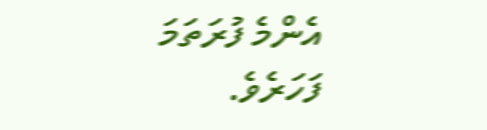އެންމެ ފުރަތަމަ ފަހަރެވެ.